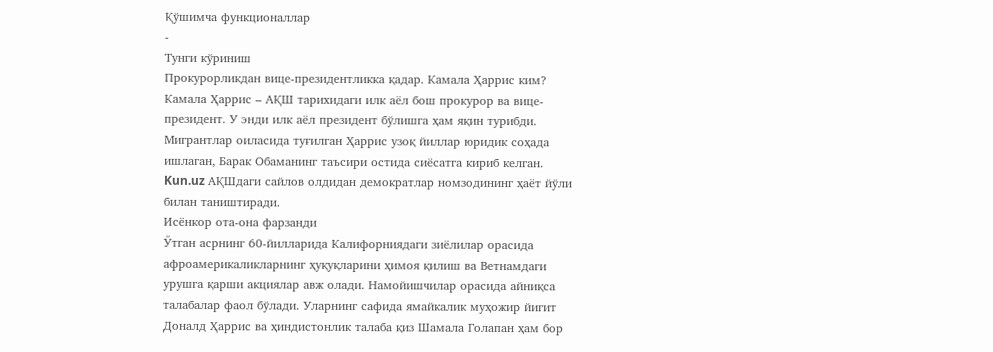Қўшимча функционаллар
-
Тунги кўриниш
Прокурорликдан вице-президентликка қадар. Камала Ҳаррис ким?
Камала Ҳаррис – АҚШ тарихидаги илк аёл бош прокурор ва вице-президент. У энди илк аёл президент бўлишга ҳам яқин турибди. Мигрантлар оиласида туғилган Ҳаррис узоқ йиллар юридик соҳада ишлаган, Барак Обаманинг таъсири остида сиёсатга кириб келган. Kun.uz АҚШдаги сайлов олдидан демократлар номзодининг ҳаёт йўли билан таништиради.
Исёнкор ота-она фарзанди
Ўтган асрнинг 60-йилларида Калифорниядаги зиёлилар орасида афроамерикаликларнинг ҳуқуқларини ҳимоя қилиш ва Ветнамдаги урушга қарши акциялар авж олади. Намойишчилар орасида айниқса талабалар фаол бўлади. Уларнинг сафида ямайкалик муҳожир йигит Доналд Ҳаррис ва ҳиндистонлик талаба қиз Шамала Голапан ҳам бор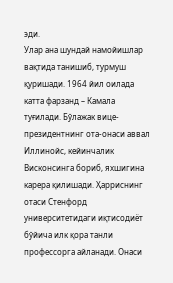эди.
Улар ана шундай намойишлар вақтида танишиб, турмуш қуришади. 1964 йил оилада катта фарзанд – Камала туғилади. Бўлажак вице-президентнинг ота-онаси аввал Иллинойс, кейинчалик Висконсинга бориб, яхшигина карера қилишади. Ҳарриснинг отаси Стенфорд университетидаги иқтисодиёт бўйича илк қора танли профессорга айланади. Онаси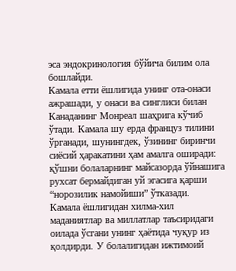эса эндокринология бўйича билим ола бошлайди.
Камала етти ёшлигида унинг ота-онаси ажрашади, у онаси ва синглиси билан Канаданинг Монреал шаҳрига кўчиб ўтади. Камала шу ерда француз тилини ўрганади, шунингдек, ўзининг биринчи сиёсий ҳаракатини ҳам амалга оширади: қўшни болаларнинг майсазорда ўйнашига рухсат бермайдиган уй эгасига қарши “норозилик намойиши” ўтказади.
Камала ёшлигидан хилма-хил маданиятлар ва миллатлар таъсиридаги оилада ўсгани унинг ҳаётида чуқур из қолдирди. У болалигидан ижтимоий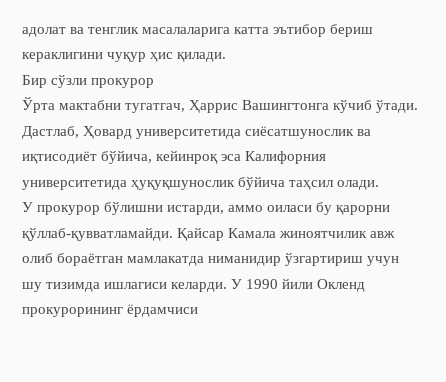адолат ва тенглик масалаларига катта эътибор бериш кераклигини чуқур ҳис қилади.
Бир сўзли прокурор
Ўрта мактабни тугатгач, Ҳаррис Вашингтонга кўчиб ўтади. Дастлаб, Ҳовард университетида сиёсатшунослик ва иқтисодиёт бўйича, кейинроқ эса Калифорния университетида ҳуқуқшунослик бўйича таҳсил олади.
У прокурор бўлишни истарди, аммо оиласи бу қарорни қўллаб-қувватламайди. Қайсар Камала жиноятчилик авж олиб бораётган мамлакатда ниманидир ўзгартириш учун шу тизимда ишлагиси келарди. У 1990 йили Окленд прокурорининг ёрдамчиси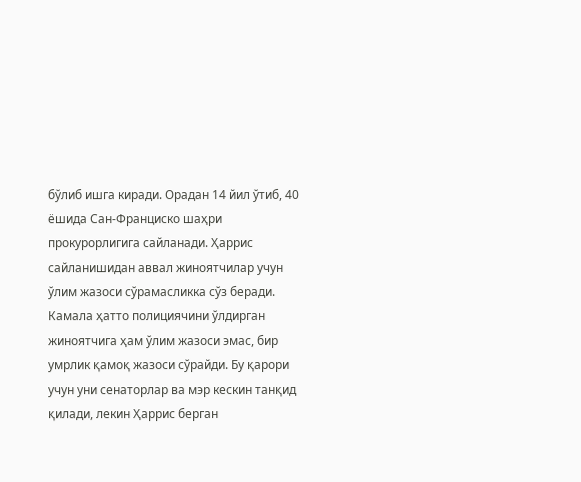бўлиб ишга киради. Орадан 14 йил ўтиб, 40 ёшида Сан-Франциско шаҳри прокурорлигига сайланади. Ҳаррис сайланишидан аввал жиноятчилар учун ўлим жазоси сўрамасликка сўз беради. Камала ҳатто полициячини ўлдирган жиноятчига ҳам ўлим жазоси эмас, бир умрлик қамоқ жазоси сўрайди. Бу қарори учун уни сенаторлар ва мэр кескин танқид қилади, лекин Ҳаррис берган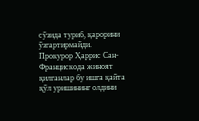сўзида туриб, қарорини ўзгартирмайди.
Прокурор Ҳаррис Сан-Францискода жиноят қилганлар бу ишга қайта қўл уришининг олдини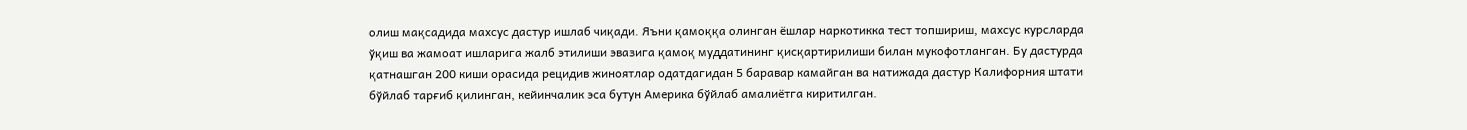олиш мақсадида махсус дастур ишлаб чиқади. Яъни қамоққа олинган ёшлар наркотикка тест топшириш, махсус курсларда ўқиш ва жамоат ишларига жалб этилиши эвазига қамоқ муддатининг қисқартирилиши билан мукофотланган. Бу дастурда қатнашган 200 киши орасида рецидив жиноятлар одатдагидан 5 баравар камайган ва натижада дастур Калифорния штати бўйлаб тарғиб қилинган, кейинчалик эса бутун Америка бўйлаб амалиётга киритилган.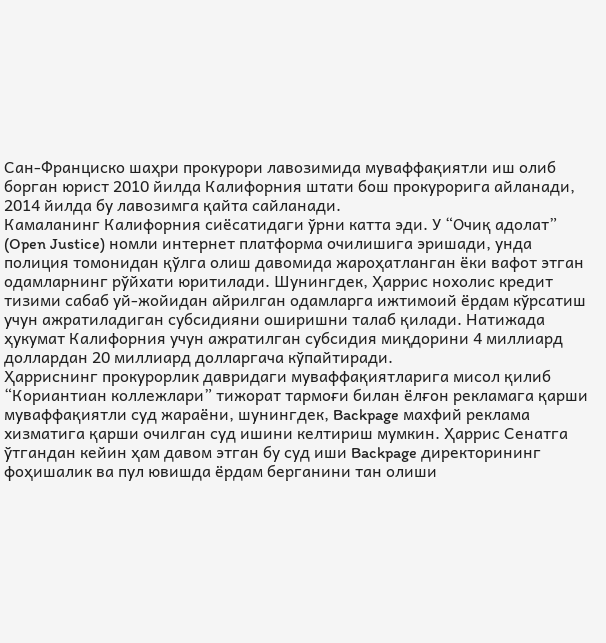Сан-Франциско шаҳри прокурори лавозимида муваффақиятли иш олиб борган юрист 2010 йилда Калифорния штати бош прокурорига айланади, 2014 йилда бу лавозимга қайта сайланади.
Камаланинг Калифорния сиёсатидаги ўрни катта эди. У “Очиқ адолат” (Open Justice) номли интернет платформа очилишига эришади, унда полиция томонидан қўлга олиш давомида жароҳатланган ёки вафот этган одамларнинг рўйхати юритилади. Шунингдек, Ҳаррис нохолис кредит тизими сабаб уй-жойидан айрилган одамларга ижтимоий ёрдам кўрсатиш учун ажратиладиган субсидияни оширишни талаб қилади. Натижада ҳукумат Калифорния учун ажратилган субсидия миқдорини 4 миллиард доллардан 20 миллиард долларгача кўпайтиради.
Ҳарриснинг прокурорлик давридаги муваффақиятларига мисол қилиб “Кориантиан коллежлари” тижорат тармоғи билан ёлғон рекламага қарши муваффақиятли суд жараёни, шунингдек, Backpage махфий реклама хизматига қарши очилган суд ишини келтириш мумкин. Ҳаррис Сенатга ўтгандан кейин ҳам давом этган бу суд иши Backpage директорининг фоҳишалик ва пул ювишда ёрдам берганини тан олиши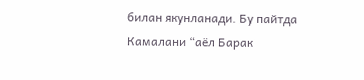билан якунланади. Бу пайтда Камалани “аёл Барак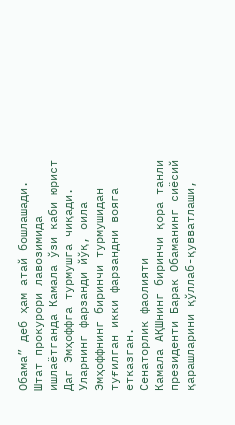Обама” деб ҳам атай бошлашади.
Штат прокурори лавозимида ишлаётганда Камала ўзи каби юрист Даг Эмҳоффга турмушга чиқади. Уларнинг фарзанди йўқ, оила Эмҳоффнинг биринчи турмушидан туғилган икки фарзандни вояга етказган.
Сенаторлик фаолияти
Камала АҚШнинг биринчи қора танли президенти Барак Обаманинг сиёсий қарашларини қўллаб-қувватлаши,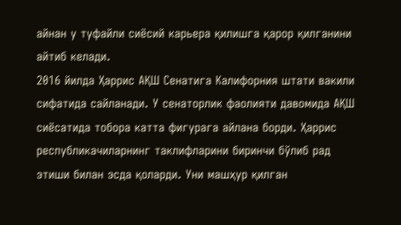айнан у туфайли сиёсий карьера қилишга қарор қилганини айтиб келади.
2016 йилда Ҳаррис АҚШ Сенатига Калифорния штати вакили сифатида сайланади. У сенаторлик фаолияти давомида АҚШ сиёсатида тобора катта фигурага айлана борди. Ҳаррис республикачиларнинг таклифларини биринчи бўлиб рад этиши билан эсда қоларди. Уни машҳур қилган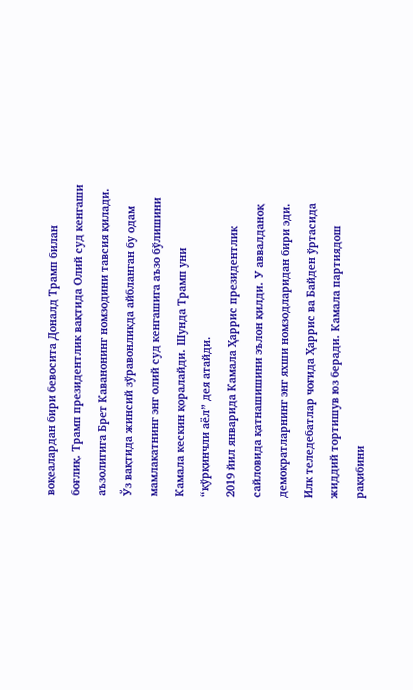воқеалардан бири бевосита Доналд Трамп билан боғлиқ. Трамп президентлик вақтида Олий суд кенгаши аъзолигига Брет Каванонинг номзодини тавсия қилади. Ўз вақтида жинсий зўравонликда айбланган бу одам мамлакатнинг энг олий суд кенгашига аъзо бўлишини Камала кескин қоралайди. Шунда Трамп уни “қўрқинчли аёл” дея атайди.
2019 йил январида Камала Ҳаррис президентлик сайловида қатнашишини эълон қилди. У аввалданоқ демократларнинг энг яхши номзодларидан бири эди. Илк теледебатлар чоғида Ҳаррис ва Байден ўртасида жиддий тортишув юз беради. Камала партиядош рақибини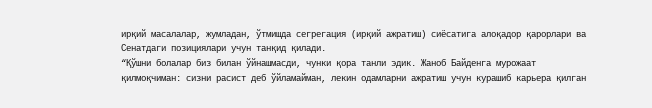ирқий масалалар, жумладан, ўтмишда сегрегация (ирқий ажратиш) сиёсатига алоқадор қарорлари ва Сенатдаги позициялари учун танқид қилади.
“Қўшни болалар биз билан ўйнашмасди, чунки қора танли эдик. Жаноб Байденга мурожаат қилмоқчиман: сизни расист деб ўйламайман, лекин одамларни ажратиш учун курашиб карьера қилган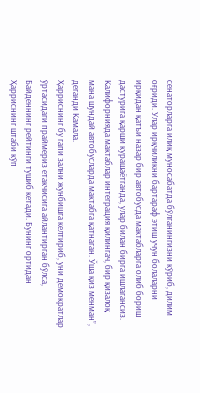сенаторларга илиқ муносабатда бўлганингизни кўриб, дилим оғриди. Улар ирқчиликни бартараф этиш учун болаларни ирқидан қатъи назар бир автобусда мактабларга олиб бориш дастурига қарши курашаётганда, улар билан бирга ишлагансиз. Калифорнияда мактаблар интеграция қилингач, бир қизалоқ мана шундай автобусларда мактабга қатнаган. Ўша қиз менман”, деганди Камала.
Ҳарриснинг бу гапи зални жунбишга келтириб, уни демократлар ўртасидаги праймериз етакчисига айлантирган бўлса, Байденнинг рейтинги тушиб кетади. Бунинг ортидан Ҳарриснинг штаби кўп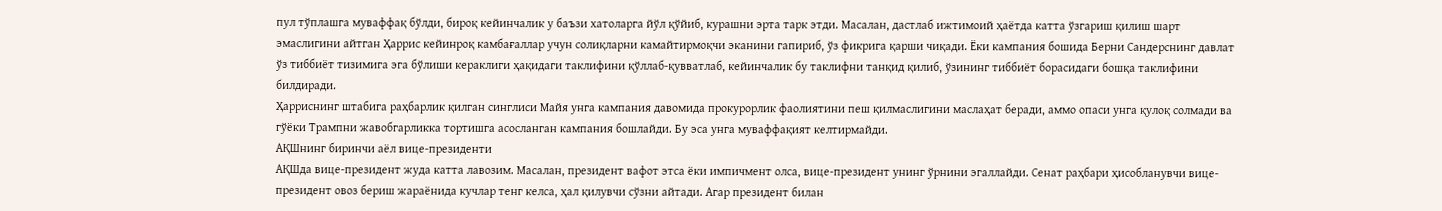пул тўплашга муваффақ бўлди, бироқ кейинчалик у баъзи хатоларга йўл қўйиб, курашни эрта тарк этди. Масалан, дастлаб ижтимоий ҳаётда катта ўзгариш қилиш шарт эмаслигини айтган Ҳаррис кейинроқ камбағаллар учун солиқларни камайтирмоқчи эканини гапириб, ўз фикрига қарши чиқади. Ёки кампания бошида Берни Сандерснинг давлат ўз тиббиёт тизимига эга бўлиши кераклиги ҳақидаги таклифини қўллаб-қувватлаб, кейинчалик бу таклифни танқид қилиб, ўзининг тиббиёт борасидаги бошқа таклифини билдиради.
Ҳарриснинг штабига раҳбарлик қилган синглиси Майя унга кампания давомида прокурорлик фаолиятини пеш қилмаслигини маслаҳат беради, аммо опаси унга қулоқ солмади ва гўёки Трампни жавобгарликка тортишга асосланган кампания бошлайди. Бу эса унга муваффақият келтирмайди.
АҚШнинг биринчи аёл вице-президенти
АҚШда вице-президент жуда катта лавозим. Масалан, президент вафот этса ёки импичмент олса, вице-президент унинг ўрнини эгаллайди. Сенат раҳбари ҳисобланувчи вице-президент овоз бериш жараёнида кучлар тенг келса, ҳал қилувчи сўзни айтади. Агар президент билан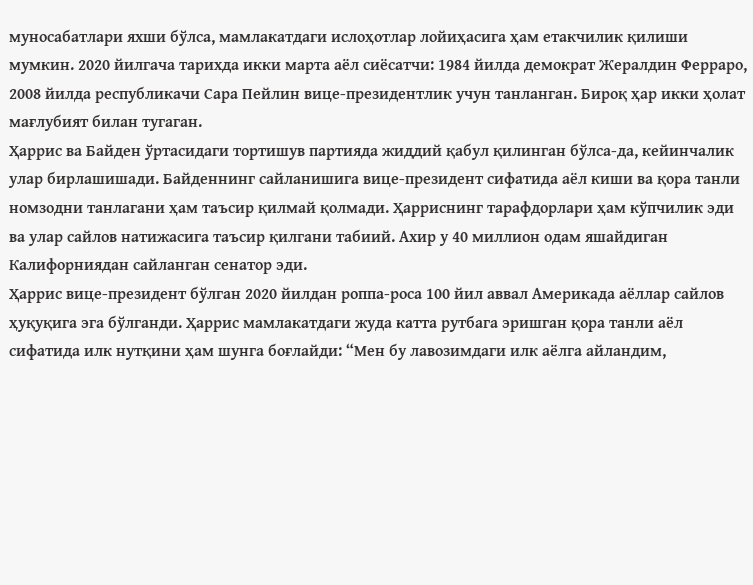муносабатлари яхши бўлса, мамлакатдаги ислоҳотлар лойиҳасига ҳам етакчилик қилиши мумкин. 2020 йилгача тарихда икки марта аёл сиёсатчи: 1984 йилда демократ Жералдин Ферраро, 2008 йилда республикачи Сара Пейлин вице-президентлик учун танланган. Бироқ ҳар икки ҳолат мағлубият билан тугаган.
Ҳаррис ва Байден ўртасидаги тортишув партияда жиддий қабул қилинган бўлса-да, кейинчалик улар бирлашишади. Байденнинг сайланишига вице-президент сифатида аёл киши ва қора танли номзодни танлагани ҳам таъсир қилмай қолмади. Ҳарриснинг тарафдорлари ҳам кўпчилик эди ва улар сайлов натижасига таъсир қилгани табиий. Ахир у 40 миллион одам яшайдиган Калифорниядан сайланган сенатор эди.
Ҳаррис вице-президент бўлган 2020 йилдан роппа-роса 100 йил аввал Америкада аёллар сайлов ҳуқуқига эга бўлганди. Ҳаррис мамлакатдаги жуда катта рутбага эришган қора танли аёл сифатида илк нутқини ҳам шунга боғлайди: “Мен бу лавозимдаги илк аёлга айландим,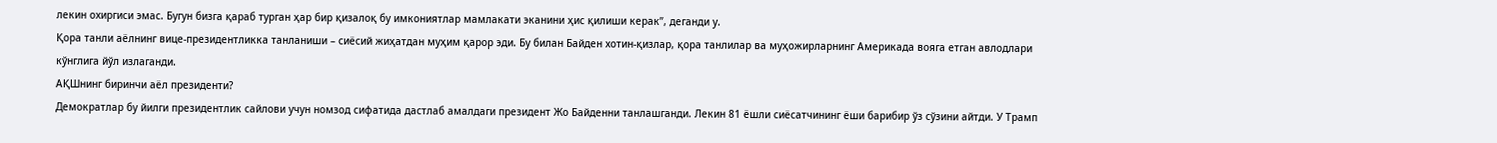лекин охиргиси эмас. Бугун бизга қараб турган ҳар бир қизалоқ бу имкониятлар мамлакати эканини ҳис қилиши керак”, деганди у.
Қора танли аёлнинг вице-президентликка танланиши – сиёсий жиҳатдан муҳим қарор эди. Бу билан Байден хотин-қизлар, қора танлилар ва муҳожирларнинг Америкада вояга етган авлодлари кўнглига йўл излаганди.
АҚШнинг биринчи аёл президенти?
Демократлар бу йилги президентлик сайлови учун номзод сифатида дастлаб амалдаги президент Жо Байденни танлашганди. Лекин 81 ёшли сиёсатчининг ёши барибир ўз сўзини айтди. У Трамп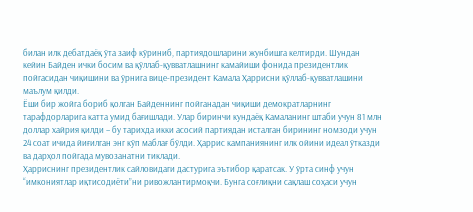билан илк дебатдаёқ ўта заиф кўриниб, партиядошларини жунбишга келтирди. Шундан кейин Байден ички босим ва қўллаб-қувватлашнинг камайиши фонида президентлик пойгасидан чиқишини ва ўрнига вице-президент Камала Ҳаррисни қўллаб-қувватлашини маълум қилди.
Ёши бир жойга бориб қолган Байденнинг пойганадан чиқиши демократларнинг тарафдорларига катта умид бағишлади. Улар биринчи кундаёқ Камаланинг штаби учун 81 млн доллар хайрия қилди – бу тарихда икки асосий партиядан исталган бирининг номзоди учун 24 соат ичида йиғилган энг кўп маблағ бўлди. Ҳаррис кампаниянинг илк ойини идеал ўтказди ва дарҳол пойгада мувозанатни тиклади.
Ҳарриснинг президентлик сайловидаги дастурига эътибор қаратсак. У ўрта синф учун “имкониятлар иқтисодиёти”ни ривожлантирмоқчи. Бунга соғлиқни сақлаш соҳаси учун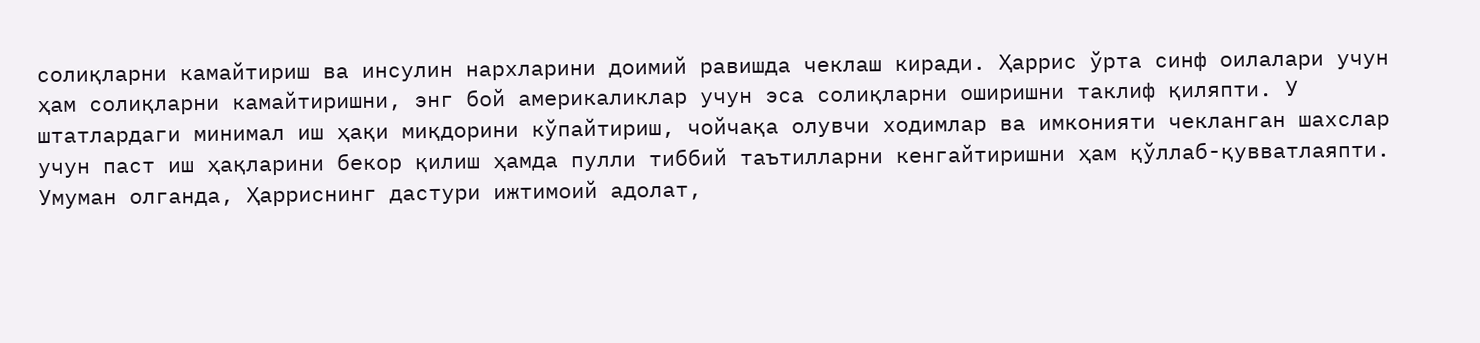солиқларни камайтириш ва инсулин нархларини доимий равишда чеклаш киради. Ҳаррис ўрта синф оилалари учун ҳам солиқларни камайтиришни, энг бой америкаликлар учун эса солиқларни оширишни таклиф қиляпти. У штатлардаги минимал иш ҳақи миқдорини кўпайтириш, чойчақа олувчи ходимлар ва имконияти чекланган шахслар учун паст иш ҳақларини бекор қилиш ҳамда пулли тиббий таътилларни кенгайтиришни ҳам қўллаб-қувватлаяпти.
Умуман олганда, Ҳарриснинг дастури ижтимоий адолат,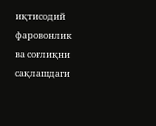иқтисодий фаровонлик ва соғлиқни сақлашдаги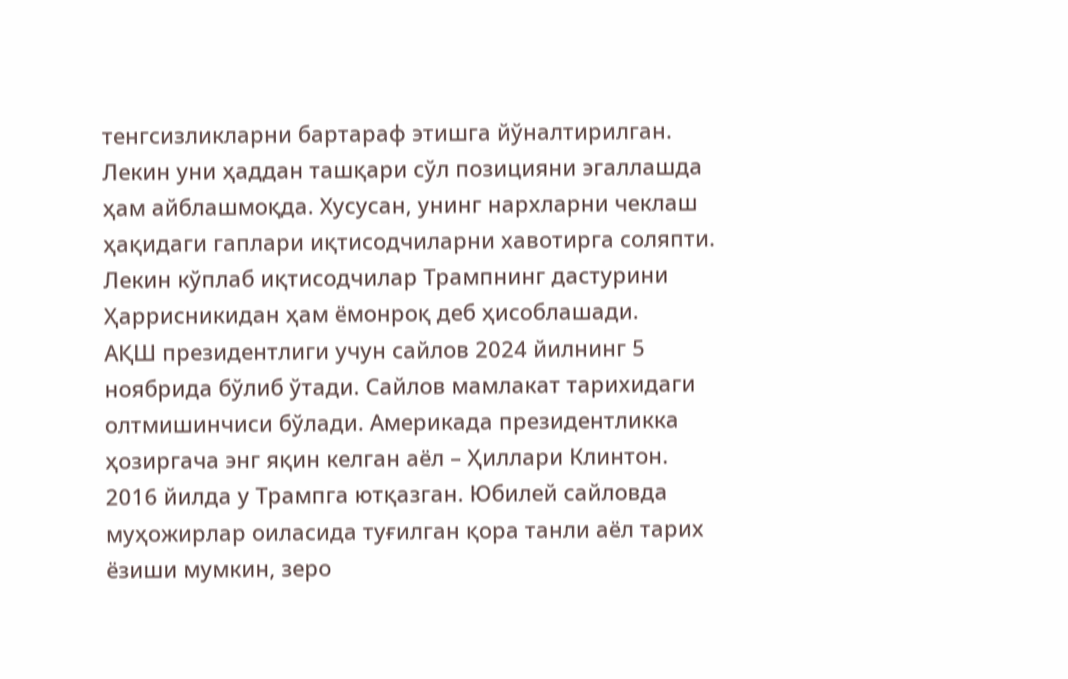тенгсизликларни бартараф этишга йўналтирилган. Лекин уни ҳаддан ташқари сўл позицияни эгаллашда ҳам айблашмоқда. Хусусан, унинг нархларни чеклаш ҳақидаги гаплари иқтисодчиларни хавотирга соляпти. Лекин кўплаб иқтисодчилар Трампнинг дастурини Ҳаррисникидан ҳам ёмонроқ деб ҳисоблашади.
АҚШ президентлиги учун сайлов 2024 йилнинг 5 ноябрида бўлиб ўтади. Сайлов мамлакат тарихидаги олтмишинчиси бўлади. Америкада президентликка ҳозиргача энг яқин келган аёл – Ҳиллари Клинтон. 2016 йилда у Трампга ютқазган. Юбилей сайловда муҳожирлар оиласида туғилган қора танли аёл тарих ёзиши мумкин, зеро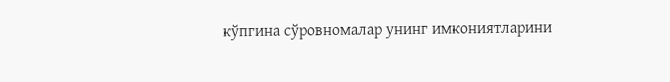кўпгина сўровномалар унинг имкониятларини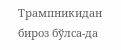Трампникидан бироз бўлса-да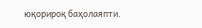юқорироқ баҳолаяпти.